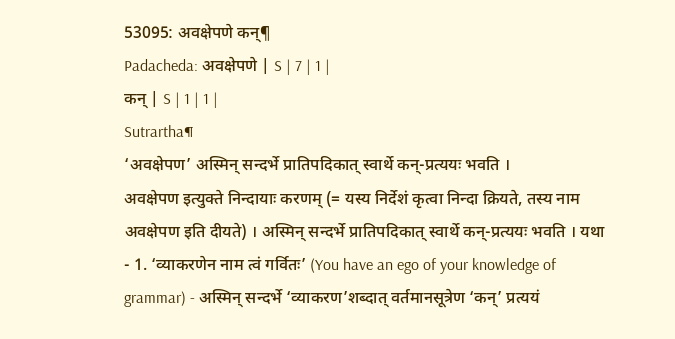53095: अवक्षेपणे कन्¶
Padacheda: अवक्षेपणे | S | 7 | 1 |
कन् | S | 1 | 1 |
Sutrartha¶
‘अवक्षेपण’ अस्मिन् सन्दर्भे प्रातिपदिकात् स्वार्थे कन्-प्रत्ययः भवति ।
अवक्षेपण इत्युक्ते निन्दायाः करणम् (= यस्य निर्देशं कृत्वा निन्दा क्रियते, तस्य नाम अवक्षेपण इति दीयते) । अस्मिन् सन्दर्भे प्रातिपदिकात् स्वार्थे कन्-प्रत्ययः भवति । यथा - 1. ‘व्याकरणेन नाम त्वं गर्वितः’ (You have an ego of your knowledge of grammar) - अस्मिन् सन्दर्भे ‘व्याकरण’शब्दात् वर्तमानसूत्रेण ‘कन्’ प्रत्ययं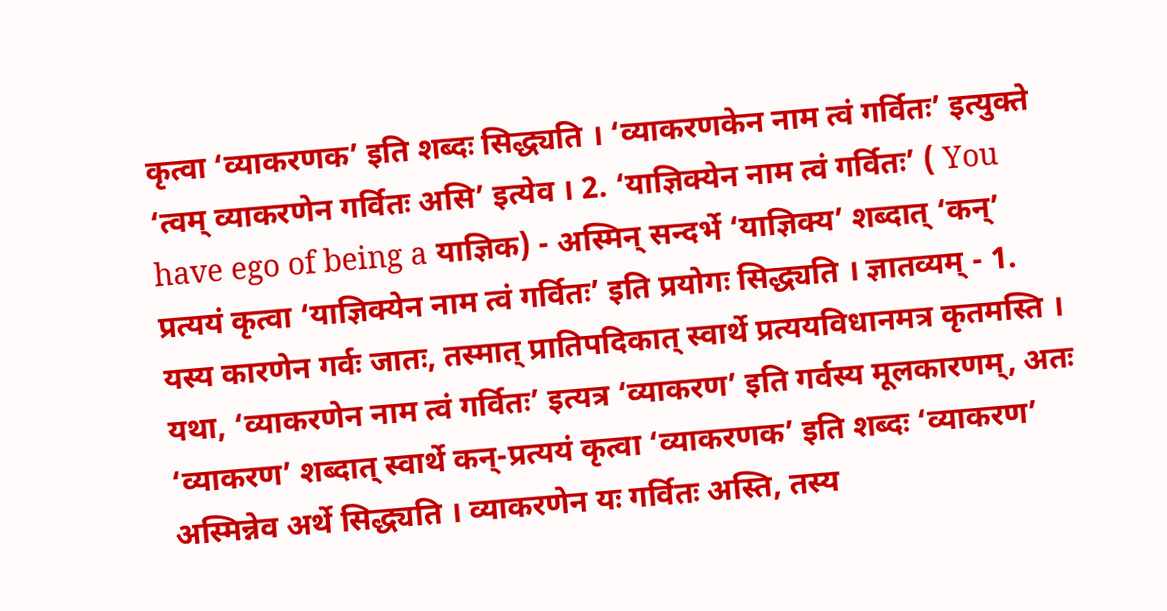कृत्वा ‘व्याकरणक’ इति शब्दः सिद्ध्यति । ‘व्याकरणकेन नाम त्वं गर्वितः’ इत्युक्ते ‘त्वम् व्याकरणेन गर्वितः असि’ इत्येव । 2. ‘याज्ञिक्येन नाम त्वं गर्वितः’ ( You have ego of being a याज्ञिक) - अस्मिन् सन्दर्भे ‘याज्ञिक्य’ शब्दात् ‘कन्’ प्रत्ययं कृत्वा ‘याज्ञिक्येन नाम त्वं गर्वितः’ इति प्रयोगः सिद्ध्यति । ज्ञातव्यम् - 1. यस्य कारणेन गर्वः जातः, तस्मात् प्रातिपदिकात् स्वार्थे प्रत्ययविधानमत्र कृतमस्ति । यथा, ‘व्याकरणेन नाम त्वं गर्वितः’ इत्यत्र ‘व्याकरण’ इति गर्वस्य मूलकारणम्, अतः ‘व्याकरण’ शब्दात् स्वार्थे कन्-प्रत्ययं कृत्वा ‘व्याकरणक’ इति शब्दः ‘व्याकरण’ अस्मिन्नेव अर्थे सिद्ध्यति । व्याकरणेन यः गर्वितः अस्ति, तस्य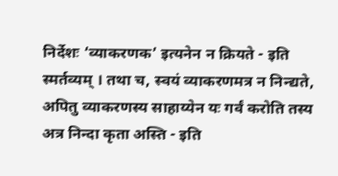निर्देशः ‘व्याकरणक’ इत्यनेन न क्रियते - इति स्मर्तव्यम् । तथा च, स्वयं व्याकरणमत्र न निन्द्यते, अपितु व्याकरणस्य साहाय्येन यः गर्वं करोति तस्य अत्र निन्दा कृता अस्ति - इति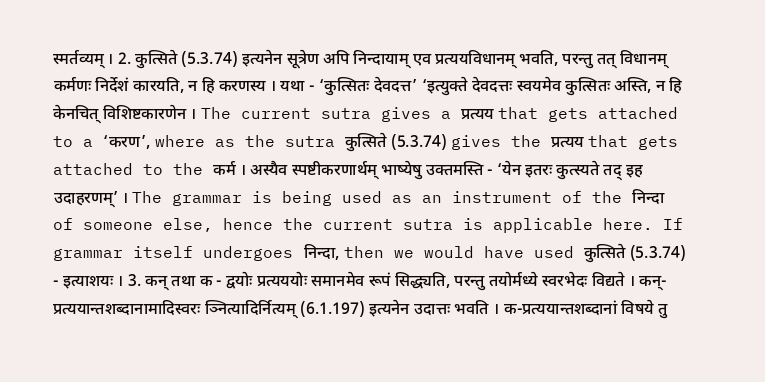स्मर्तव्यम् । 2. कुत्सिते (5.3.74) इत्यनेन सूत्रेण अपि निन्दायाम् एव प्रत्ययविधानम् भवति, परन्तु तत् विधानम् कर्मणः निर्देशं कारयति, न हि करणस्य । यथा - ‘कुत्सितः देवदत्त’ ‘इत्युक्ते देवदत्तः स्वयमेव कुत्सितः अस्ति, न हि केनचित् विशिष्टकारणेन । The current sutra gives a प्रत्यय that gets attached to a ‘करण’, where as the sutra कुत्सिते (5.3.74) gives the प्रत्यय that gets attached to the कर्म । अस्यैव स्पष्टीकरणार्थम् भाष्येषु उक्तमस्ति - ‘येन इतरः कुत्स्यते तद् इह उदाहरणम्’ । The grammar is being used as an instrument of the निन्दा of someone else, hence the current sutra is applicable here. If grammar itself undergoes निन्दा, then we would have used कुत्सिते (5.3.74) - इत्याशयः । 3. कन् तथा क - द्वयोः प्रत्यययोः समानमेव रूपं सिद्ध्यति, परन्तु तयोर्मध्ये स्वरभेदः विद्यते । कन्-प्रत्ययान्तशब्दानामादिस्वरः ञ्नित्यादिर्नित्यम् (6.1.197) इत्यनेन उदात्तः भवति । क-प्रत्ययान्तशब्दानां विषये तु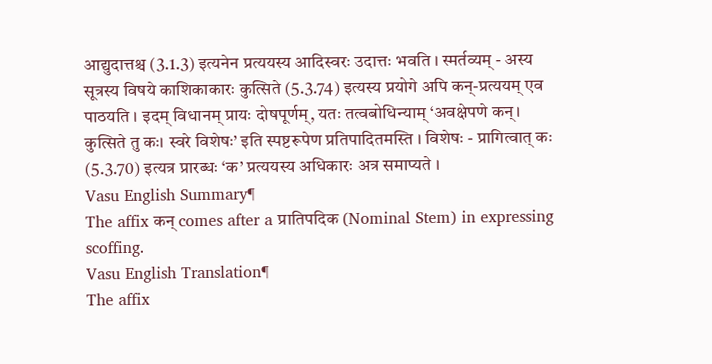आद्युदात्तश्च (3.1.3) इत्यनेन प्रत्ययस्य आदिस्वरः उदात्तः भवति । स्मर्तव्यम् - अस्य सूत्रस्य विषये काशिकाकारः कुत्सिते (5.3.74) इत्यस्य प्रयोगे अपि कन्-प्रत्ययम् एव पाठयति । इदम् विधानम् प्रायः दोषपूर्णम्, यतः तत्वबोधिन्याम् ‘अवक्षेपणे कन्। कुत्सिते तु कः। स्वरे विशेषः’ इति स्पष्टरूपेण प्रतिपादितमस्ति । विशेषः - प्रागित्वात् कः (5.3.70) इत्यत्र प्रारब्धः ‘क’ प्रत्ययस्य अधिकारः अत्र समाप्यते ।
Vasu English Summary¶
The affix कन् comes after a प्रातिपदिक (Nominal Stem) in expressing scoffing.
Vasu English Translation¶
The affix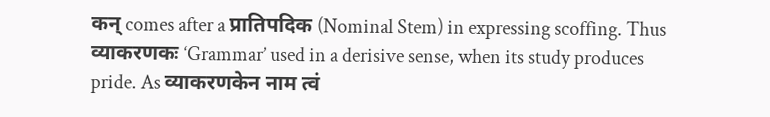कन् comes after a प्रातिपदिक (Nominal Stem) in expressing scoffing. Thus व्याकरणकः ‘Grammar’ used in a derisive sense, when its study produces pride. As व्याकरणकेन नाम त्वं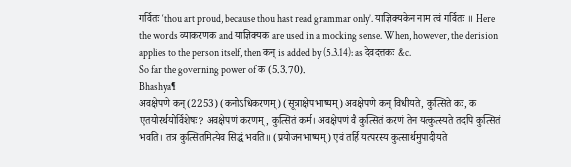गर्वितः ‘thou art proud, because thou hast read grammar only’. याज्ञिक्यकेन नाम त्वं गर्वितः ॥ Here the words व्याकरणक and याज्ञिक्यक are used in a mocking sense. When, however, the derision applies to the person itself, then कन् is added by (5.3.14): as देवदत्तकः &c.
So far the governing power of क (5.3.70).
Bhashya¶
अवक्षेपणे कन् (2253) (कनोऽधिकरणम्) (सूत्राक्षेपभाष्यम्) अवक्षेपणे कन् विधीयते, कुत्सिते कः, क एतयोरर्थयोर्विशेषः? अवक्षेपणं करणम्, कुत्सितं कर्म। अवक्षेपणं वै कुत्सितं करणं तेन यत्कुत्स्यते तदपि कुत्सितं भवति। तत्र कुत्सितमित्येव सिद्धं भवति॥ (प्रयोजनभाष्यम्) एवं तर्हि यत्परस्य कुत्सार्थमुपादीयते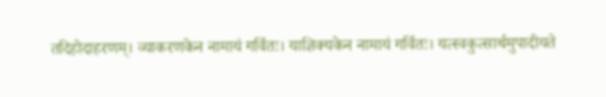तदिहोदाहरणम्। व्याकरणकेन नामायं गर्वितः। याज्ञिक्यकेन नामायं गर्वितः। यत्स्वकुत्सार्थमुपादीयते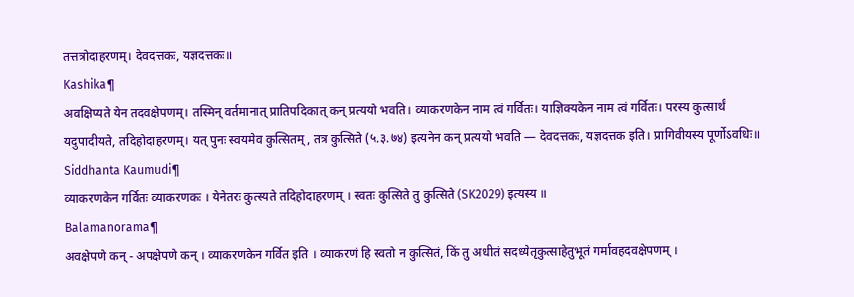तत्तत्रोदाहरणम्। देवदत्तकः, यज्ञदत्तकः॥
Kashika¶
अवक्षिप्यते येन तदवक्षेपणम्। तस्मिन् वर्तमानात् प्रातिपदिकात् कन् प्रत्ययो भवति। व्याकरणकेन नाम त्वं गर्वितः। याज्ञिक्यकेन नाम त्वं गर्वितः। परस्य कुत्सार्थं यदुपादीयते, तदिहोदाहरणम्। यत् पुनः स्वयमेव कुत्सितम्, तत्र कुत्सिते (५.३.७४) इत्यनेन कन् प्रत्ययो भवति — देवदत्तकः, यज्ञदत्तक इति। प्रागिवीयस्य पूर्णोऽवधिः॥
Siddhanta Kaumudi¶
व्याकरणकेन गर्वितः व्याकरणकः । येनेतरः कुत्स्यते तदिहोदाहरणम् । स्वतः कुत्सिते तु कुत्सिते (SK2029) इत्यस्य ॥
Balamanorama¶
अवक्षेपणे कन् - अपक्षेपणे कन् । व्याकरणकेन गर्वित इति । व्याकरणं हि स्वतो न कुत्सितं, किं तु अधीतं सदध्येतृकुत्साहेतुभूतं गर्मावहदवक्षेपणम् ।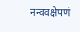नन्ववक्षेपणं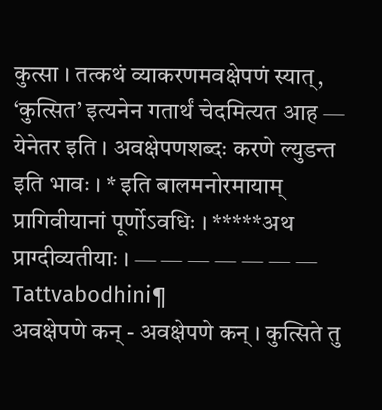कुत्सा । तत्कथं व्याकरणमवक्षेपणं स्यात्, ‘कुत्सित’ इत्यनेन गतार्थं चेदमित्यत आह — येनेतर इति । अवक्षेपणशब्दः करणे ल्युडन्त इति भावः । * इति बालमनोरमायाम् प्रागिवीयानां पूर्णोऽवधिः । *****अथ प्राग्दीव्यतीयाः । — — — — — — —
Tattvabodhini¶
अवक्षेपणे कन् - अवक्षेपणे कन् । कुत्सिते तु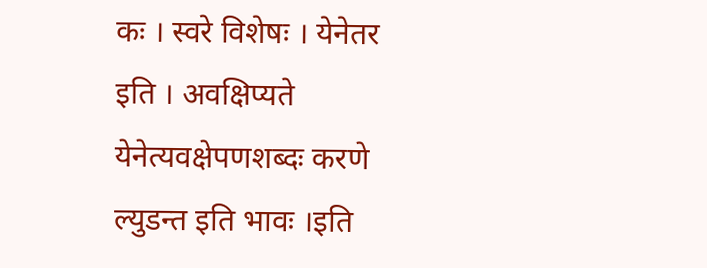कः । स्वरे विशेषः । येनेतर इति । अवक्षिप्यते येनेत्यवक्षेपणशब्दः करणे ल्युडन्त इति भावः ।इति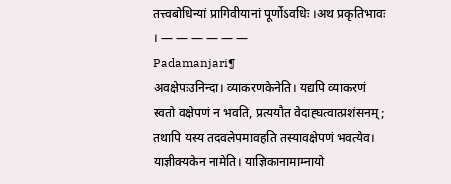तत्त्वबोधिन्यां प्रागिवीयानां पूर्णोऽवधिः ।अथ प्रकृतिभावः । — — — — — —
Padamanjari¶
अवक्षेपःउनिन्दा। व्याकरणकेनेति। यद्यपि व्याकरणं स्वतो वक्षेपणं न भवति, प्रत्ययौत वेदाह्घत्वात्प्रशंसनम्; तथापि यस्य तदवलेपमावहति तस्यावक्षेपणं भवत्येव। याज्ञीक्यकेन नामेति। याज्ञिकानामाम्नायो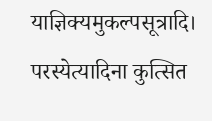याज्ञिक्यमुकल्पसूत्रादि। परस्येत्यादिना कुत्सित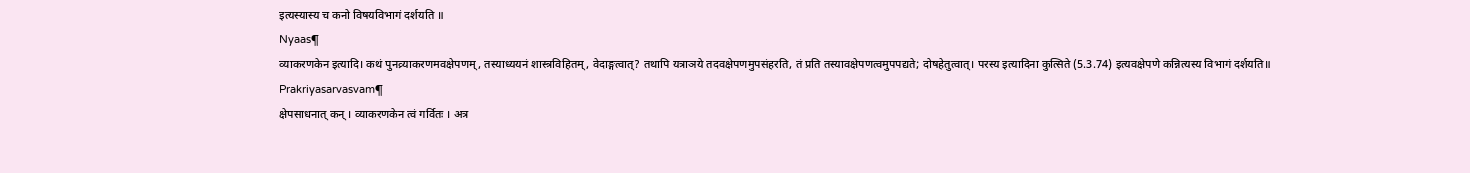इत्यस्यास्य च कनो विषयविभागं दर्शयति ॥
Nyaas¶
व्याकरणकेन इत्यादि। कथं पुनव्र्याकरणमवक्षेपणम्, तस्याध्ययनं शास्त्रविहितम्, वेदाङ्गत्वात्? तथापि यत्राञये तदवक्षेपणमुपसंहरति, तं प्रति तस्यावक्षेपणत्वमुपपद्यते; दोषहेतुत्वात्। परस्य इत्यादिना कुत्सिते (5.3.74) इत्यवक्षेपणे कन्नित्यस्य विभागं दर्शयति॥
Prakriyasarvasvam¶
क्षेपसाधनात् कन् । व्याकरणकेन त्वं गर्वितः । अत्र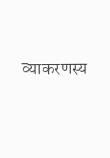व्याकरणस्य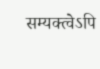सम्यक्त्वेऽपि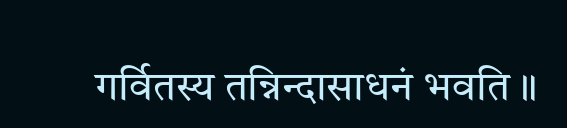गर्वितस्य तन्निन्दासाधनं भवति ॥